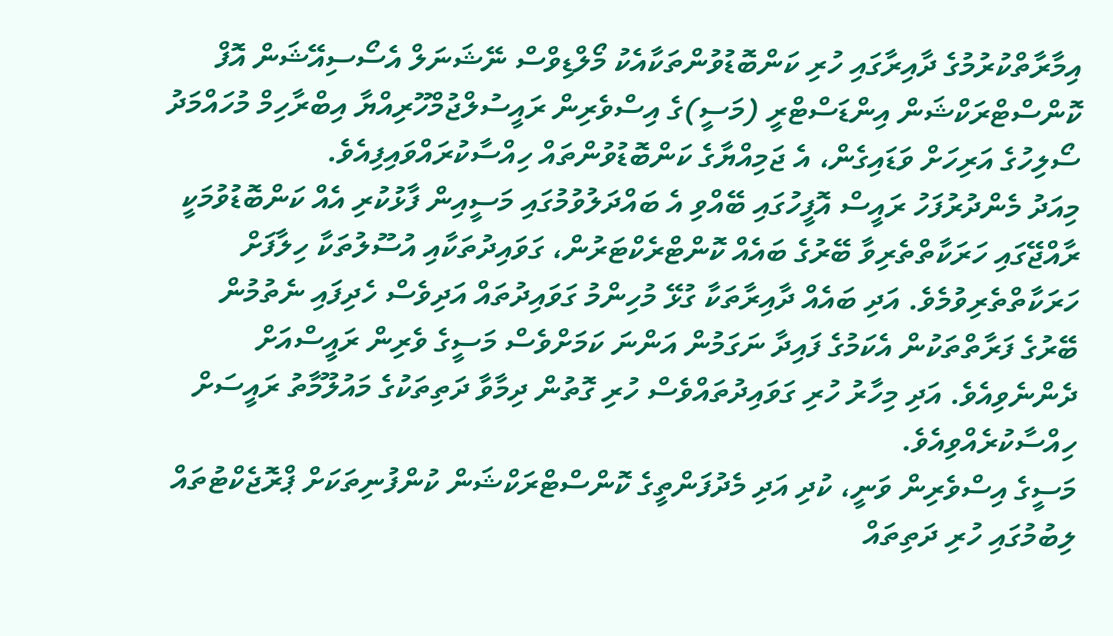އިމާރާތްކުރުމުގެ ދާއިރާގައި ހުރި ކަންބޮޑުވުންތަކާއެކު މޯލްޑިވްސް ނޭޝަނަލް އެސޯސިއޭޝަން އޮފް ކޮންސްޓްރަކްޝަން އިންޑަސްޓްރީ (މަސީ)ގެ އިސްވެރިން ރައީސުލްޖުމްހޫރިއްޔާ އިބްރާހިމް މުހައްމަދު ސޯލިހުގެ އަރިހަށް ވަޑައިގެން، އެ ޖަމިއްޔާގެ ކަންބޮޑުވުންތައް ހިއްސާކުރައްވައިފިއެވެ.
މިއަދު މެންދުރުފަހު ރައީސް އޮފީހުގައި ބޭއްވި އެ ބައްދަލުވުމުގައި މަސީއިން ފާޅުކުރި އެއް ކަންބޮޑުވުމަކީ ރާއްޖޭގައި ހަރަކާތްތެރިވާ ބޭރުގެ ބައެއް ކޮންޓްރެކްޓަރުން، ގަވައިދުތަކާއި އުސޫލުތަކާ ހިލާފަށް ހަރަކާތްތެރިވުމެވެ. އަދި ބައެއް ދާއިރާތަކާ ގުޅޭ މުހިންމު ގަވައިދުތައް އަދިވެސް ހެދިފައި ނެތުމުން ބޭރުގެ ފަރާތްތަކުން އެކަމުގެ ފައިދާ ނަގަމުން އަންނަ ކަމަށްވެސް މަސީގެ ވެރިން ރައީސްއަށް ދެންނެވިއެވެ. އަދި މިހާރު ހުރި ގަވައިދުތައްވެސް ހުރި ގޮތުން ދިމާވާ ދަތިތަކުގެ މައުލޫމާތު ރައީސަށް ހިއްސާކުރެއްވިއެވެ.
މަސީގެ އިސްވެރިން ވަނީ، ކުދި އަދި މެދުފަންތީގެ ކޮންސްޓްރަކްޝަން ކުންފުނިތަކަށް ޕްރޮޖެކްޓުތައް ލިބުމުގައި ހުރި ދަތިތައް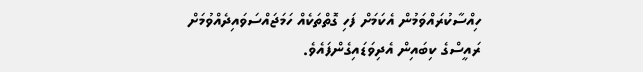ހިއްސާކުރައްވަމުން އެކަމަށް ފަހި ގޮތްތަކެއް ހަމަޖައްސަވައިދެއްވުމަށް ރައީސްގެ ކިބައިން އެދިވަޑައިގެންފައެވެ.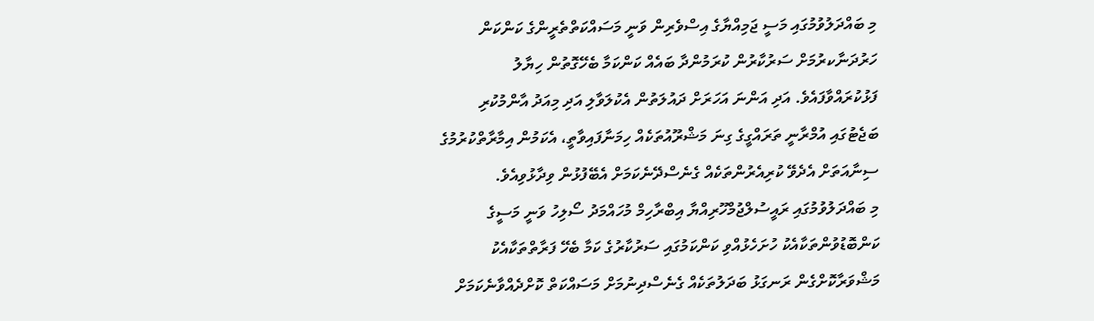މި ބައްދަލުވުމުގައި މަސީ ޖަމިއްޔާގެ އިސްވެރިން ވަނީ މަސައްކަތްތެރީންގެ ކަންކަން ހަރުދަނާކރުމަށް ސަރުކާރުން ކުރަމުންދާ ބައެއް ކަންކަމާ ބެހޭގޮތުން ހިޔާލު ފަޅުކުރައްވާފައެވެ. އަދި އަންނަ އަހަރަށް ދައުލަތުން އެކުލަވާލި އަދި މިއަދު އާންމުކުރި ބަޖެޓުގައި އުމްރާނީ ތަރައްގީގެ ގިނަ މަޝްރޫއުތަކެއް ހިމަނާފައިވާތީ، އެކަމުން އިމާރާތްކުރުމުގެ ސިނާއަތަށް އެދެވޭ ކުރިއެރުންތަކެއް ގެނެސްދޭނެކަމަށް އެބޭފުޅުން ވިދާޅުވިއެވެ.
މި ބައްދަލުވުމުގައި ރައީސުލްޖުމްހޫރިއްޔާ އިބްރާހިމް މުހައްމަދު ސޯލިހު ވަނީ މަސީގެ ކަންބޮޑުވުންތަކާއެކު ހުށަހެޅުއްވި ކަންކަމުގައި ސަރުކާރުގެ ކަމާ ބެހޭ ފަރާތްތަކާއެކު މަޝްވަރާކޮށްގެން ރަނގަޅު ބަދަލުތަކެއް ގެނެސްދިނުމަށް މަސައްކަތް ކޮށްދެއްވާނެކަމަށް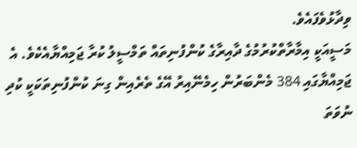ވިދާޅުވެފައެވެ.
މަސީއަކީ އިމާރާތްކުރުމުގެ ދާއިރާގެ ކުންފުނިތައް ތަމްސީލު ކުރާ ޖަމިއްޔާއެކެވެ. އެ ޖަމިއްޔާގައި 384 މެންބަރުން ހިމެނޭއިރު އޭގެ ތެރެއިން ގިނަ ކުންފުނިތަކަކީ ކުދި ނުވަތަ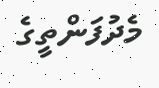މެދުފަންތީގެ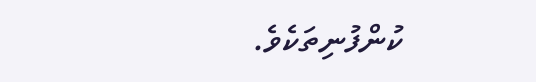ކުންފުނިތަކެވެ.